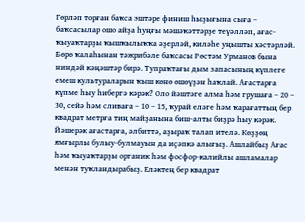Гөрләп торған баҡса эштәре финиш һыҙығына сыға – баҡсасылар ошо айҙа һуңғы мәшәҡәттәрҙе теүәлләп, ағас-ҡыуаҡтарҙы ҡышҡылыҡҡа әҙерләй, киләһе уңышты хәстәрләй. Бөрө ҡалаһынан тәжрибәле баҡсасы Рөстәм Урманов бына ниндәй кәңәштәр бирә. Тупраҡтағы дым запасының күплеге емеш культураларын ҡыш көнө өшөүҙән һаҡлай. Ағастарға күпме һыу һибергә кәрәк? Оло йәштәге алма һәм грушаға – 20 – 30, сейә һәм сливаға – 10 – 15, ҡурай еләге һәм ҡарағаттың бер квадрат метрға тиң майҙанына биш-алты биҙрә һыу кәрәк. Йәшерәк ағастарға, әлбиттә, аҙыраҡ талап ителә. Көҙҙөң ямғырлы булыу-булмауын да иҫәпкә алығыҙ. Ашлайбыҙ Ағас һәм ҡыуаҡтарҙы органик һәм фосфор-калийлы ашламалар менән туҡландырабыҙ. Еләктең бер квадрат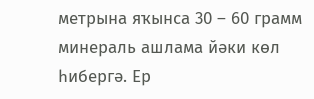метрына яҡынса 30 – 60 грамм минераль ашлама йәки көл һибергә. Ер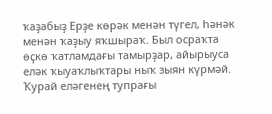ҡаҙабыҙ Ерҙе көрәк менән түгел, һәнәк менән ҡаҙыу яҡшыраҡ. Был осраҡта өҫкө ҡатламдағы тамырҙар, айырыуса еләк ҡыуаҡлыҡтары ныҡ зыян күрмәй. Ҡурай еләгенең тупрағы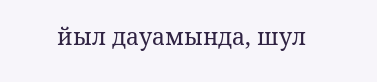йыл дауамында, шул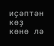иҫәптән көҙ көнө лә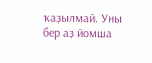ҡаҙылмай. Уны бер аҙ йомша